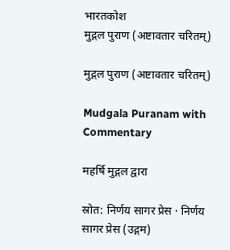भारतकोश
मुद्गल पुराण (अष्टावतार चरितम्)

मुद्गल पुराण (अष्टावतार चरितम्)

Mudgala Puranam with Commentary

महर्षि मुद्गल द्वारा

स्रोत: निर्णय सागर प्रेस · निर्णय सागर प्रेस (उद्गम)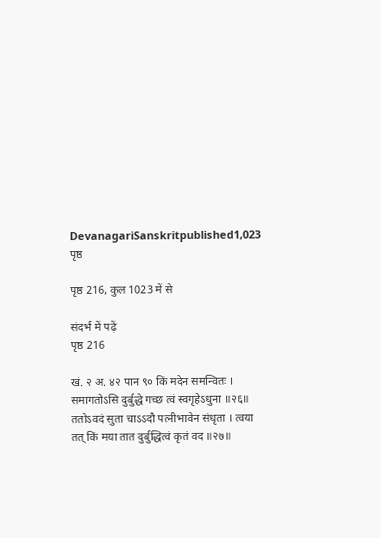DevanagariSanskritpublished1,023 पृष्ठ

पृष्ठ 216, कुल 1023 में से

संदर्भ में पढ़ें
पृष्ठ 216

खं. २ अ. ४२ पान ९० किं मदेन समन्वितः । समागतोऽसि दुर्बुद्धे गच्छ त्वं स्वगृहेऽधुना ॥२६॥ ततोऽवदं सुता चाऽऽदौ पत्नीभावेन संधृता । त्वया तत् किं मया तात दुर्बुद्धित्वं कृतं वद ॥२७॥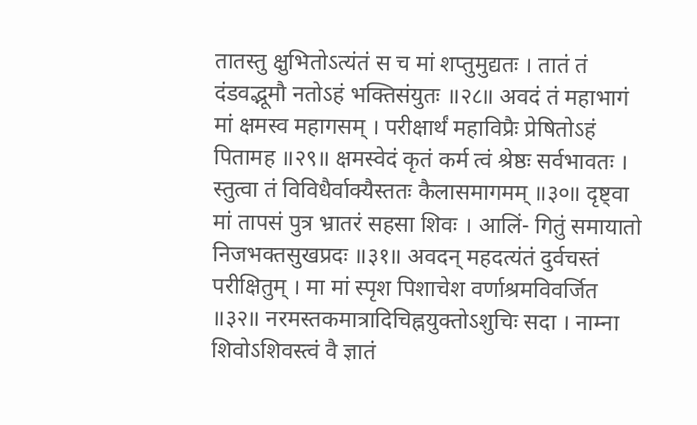तातस्तु क्षुभितोऽत्यंतं स च मां शप्तुमुद्यतः । तातं तं दंडवद्भूमौ नतोऽहं भक्तिसंयुतः ॥२८॥ अवदं तं महाभागं मां क्षमस्व महागसम् । परीक्षार्थं महाविप्रैः प्रेषितोऽहं पितामह ॥२९॥ क्षमस्वेदं कृतं कर्म त्वं श्रेष्ठः सर्वभावतः । स्तुत्वा तं विविधैर्वाक्यैस्ततः कैलासमागमम् ॥३०॥ दृष्ट्वा मां तापसं पुत्र भ्रातरं सहसा शिवः । आलिं- गितुं समायातो निजभक्तसुखप्रदः ॥३१॥ अवदन् महदत्यंतं दुर्वचस्तं परीक्षितुम् । मा मां स्पृश पिशाचेश वर्णाश्रमविवर्जित ॥३२॥ नरमस्तकमात्रादिचिह्नयुक्तोऽशुचिः सदा । नाम्ना शिवोऽशिवस्त्वं वै ज्ञातं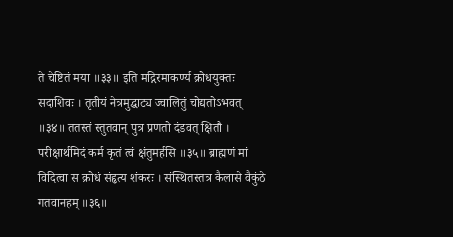ते चेष्टितं मया ॥३३॥ इति मद्गिरमाकर्ण्य क्रोधयुक्तः सदाशिवः । तृतीयं नेत्रमुद्घाट्य ज्वालितुं चोद्यतोऽभवत् ॥३४॥ ततस्तं स्तुतवान् पुत्र प्रणतो दंडवत् क्षितौ । परीक्षार्थमिदं कर्म कृतं त्वं क्षंतुमर्हसि ॥३५॥ ब्राह्मणं मां विदित्वा स क्रोधं संहृत्य शंकरः । संस्थितस्तत्र कैलासे वैकुंठे गतवानहम् ॥३६॥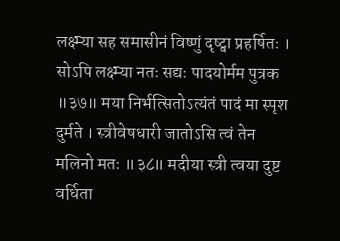लक्ष्म्या सह समासीनं विष्णुं दृष्ट्वा प्रहर्षितः । सोऽपि लक्ष्म्या नतः सद्यः पादयोर्मम पुत्रक ॥३७॥ मया निर्भत्सितोऽत्यंतं पादं मा स्पृश दुर्मते । स्त्रीवेषधारी जातोऽसि त्वं तेन मलिनो मतः ॥३८॥ मदीया स्त्री त्वया दुष्ट वर्धिता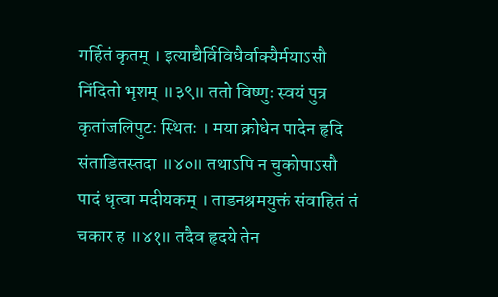गर्हितं कृतम् । इत्याद्यैर्विविधैर्वाक्यैर्मयाऽसौ निंदितो भृशम् ॥३९॥ ततो विष्णुः स्वयं पुत्र कृतांजलिपुटः स्थितः । मया क्रोधेन पादेन हृदि संताडितस्तदा ॥४०॥ तथाऽपि न चुकोपाऽसौ पादं धृत्वा मदीयकम् । ताडनश्रमयुक्तं संवाहितं तं चकार ह ॥४१॥ तदैव हृदये तेन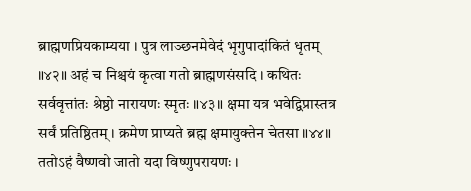ब्राह्मणप्रियकाम्यया । पुत्र लाञ्छनमेवेदं भृगुपादांकितं धृतम् ॥४२॥ अहं च निश्चयं कृत्वा गतो ब्राह्मणसंसदि । कथितः सर्ववृत्तांतः श्रेष्ठो नारायणः स्मृतः ॥४३॥ क्षमा यत्र भवेद्विप्रास्तत्र सर्वं प्रतिष्ठितम् । क्रमेण प्राप्यते ब्रह्म क्षमायुक्तेन चेतसा ॥४४॥ ततोऽहं वैष्णवो जातो यदा विष्णुपरायणः ।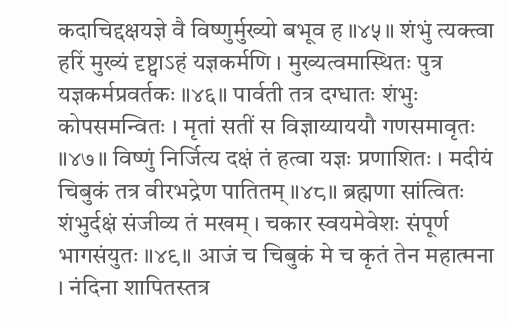कदाचिद्दक्षयज्ञे वै विष्णुर्मुख्यो बभूव ह ॥४५॥ शंभुं त्यक्त्वा हरिं मुख्यं दृष्ट्वाऽहं यज्ञकर्मणि । मुख्यत्वमास्थितः पुत्र यज्ञकर्मप्रवर्तकः ॥४६॥ पार्वती तत्र दग्धातः शंभुः कोपसमन्वितः । मृतां सतीं स विज्ञाय्याययौ गणसमावृतः ॥४७॥ विष्णुं निर्जित्य दक्षं तं हत्वा यज्ञः प्रणाशितः । मदीयं चिबुकं तत्र वीरभद्रेण पातितम् ॥४८॥ ब्रह्मणा सांत्वितः शंभुर्दक्षं संजीव्य तं मखम् । चकार स्वयमेवेशः संपूर्ण भागसंयुतः ॥४९॥ आजं च चिबुकं मे च कृतं तेन महात्मना । नंदिना शापितस्तत्र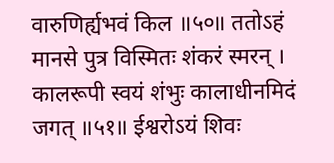वारुणिर्ह्यभवं किल ॥५०॥ ततोऽहं मानसे पुत्र विस्मितः शंकरं स्मरन् । कालरूपी स्वयं शंभुः कालाधीनमिदं जगत् ॥५१॥ ईश्वरोऽयं शिवः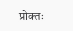प्रोक्तः